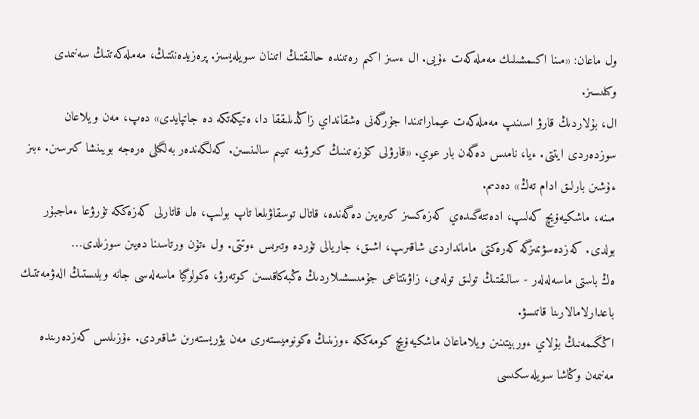ول ماعان: «مىنا اكىمشىلىك مەملەكەت ءۇيى. ال ءسىز اكىم رەتىندە حالىقتىڭ اتىنان سويلەيسىز. پرەزيدەنتتىڭ، مەملەكەتتىڭ سەنىمدى وكىلىسىز.
ال، بۇلاردىڭ قارۋ اسىنىپ مەملەكەت عيماراتىندا جۇرگەنى ەشقانداي زاڭدىلىققا دا، ەتيكەتكە دە جاتپايدى» دەپ، مەن ويلاعان سوزدەردى ايتتى. ءيا، نامىس دەگەن بار عوي. «قارۋلى كۇزەتىنىڭ كىرۋىنە تىيىم سالىنسىن. كەلگەندەر بەلگىلى ەرەجە بويىنشا كىرسىن. ءبىز ءۇشىن بارلىق ادام تەڭ» دەدىم.
مىنە، ماشكيەۆيچ كەلىپ، ادەتتەگىدەي كەزەكسىز كىرەيىن دەگەندە، قاتال توسقاۋىلعا تاپ بولىپ، ەل قاتارلى كەزەككە تۇرۋعا ءماجبۇر بولدى. كەزدەسۋىمىزگە كەرەكتى مامانداردى شاقىرىپ، اشىق، جاريالى تۇردە وتىرىس ءوتتى. ول ءتۇن ورتاسىنا دەيىن سوزىلدى…
ەڭ باستى ماسەلەلەر - سالىقتىڭ تولىق تولەمى، زاۋىتتاعى جۇمىسشىلاردىڭ ەڭبەكاقىسىن كوتەرۋ، ەكولوگيا ماسەلەسى جانە وبلىستىڭ الەۋمەتتىك باعدارلامالارىنا قاتىسۋ.
اڭگىمەنىڭ بۇلاي ءوربيتىنىن ويلاماعان ماشكيەۆيچ كومەككە ءوزىنىڭ ەكونوميستەرى مەن يۋريستەرىن شاقىردى. ءۇزىلىس كەزدەرىندە مەنىمەن وڭاشا سويلەسكىسى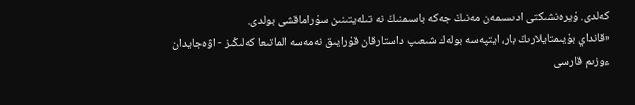كەلدى. ۇيرەنشىكتى ادىسىمەن مەنىڭ جەكە باسىمنىڭ نە تىلەيتىنىن سۇراماقشى بولدى.
«قانداي بۇيىمتايلارىڭ بار، ايتپەسە بولەك شىعىپ داستارقان قۇرايىق نەمەسە الماتىعا كەلىڭىز - اۋەجايدان ءوزىم قارسى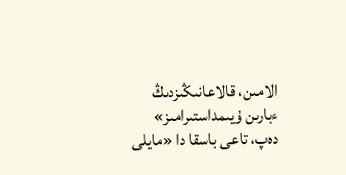الامىن، قالاعانىڭىزدىڭ ءبارىن ۇيىمداستىرامىز» دەپ، تاعى باسقا دا «مايلى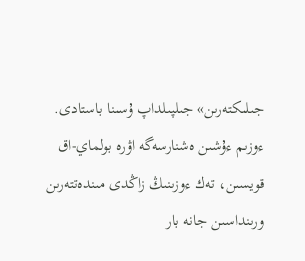جىلىكتەرىن» جىلپىلداپ ۇسىنا باستادى.
ءوزىم ءۇشىن ەشنارسەگە اۋرە بولماي-اق قويسىن، تەك ءوزىنىڭ زاڭدى مىندەتتەرىن ورىنداسىن جانە بار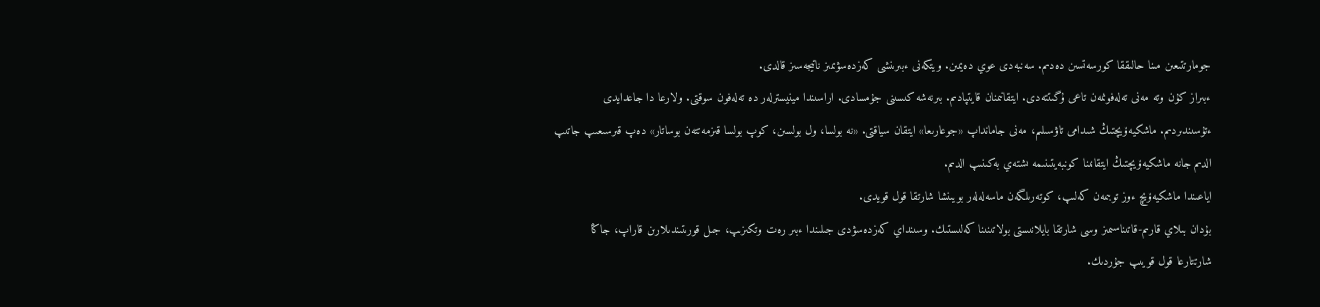جومارتتىعىن مىنا حالىققا كورسەتسىن دەدىم. سەنبەدى عوي دەيمىن. ويتكەنى ءبىرىنشى كەزدەسۋىمىز ناتيجەسىز قالدى.
ءبىراز كۇن وتە مەنى تەلەفونمەن تاعى ۇگىتتەدى. ايتقانىمنان قايتپادىم. بىرنەشە كىسىنى جۇمسادى. اراسىندا مينيسترلەر دە تەلەفون سوقتى. ولارعا دا جاعدايدى ءتۇسىندىردىم. ماشكيەۆيچتىڭ شىدامى تاۋسىلىم، مەنى جامانداپ «جوعارىعا» ايتقان سياقتى. «نە بولسا، ول بولسىن، كوپ بولسا قىزمەتتەن بوساتار» دەپ قىرسىعىپ جاتىپ الدىم جانە ماشكيەۆيچتىڭ ايتقانىنا كونبەيتىنىمە ىشتەي بەكىنىپ الدىم.
اياعىندا ماشكيەۆيچ ءوز توبىمەن كەلىپ، كوتەرىلگەن ماسەلەلەر بويىنشا شارتقا قول قويدى.
بۇدان بىلاي قارىم-قاتىناسىمىز وسى شارتقا بايلانىستى بولاتىنىنا كەلىستىك. وسىنداي كەزدەسۋدى جىلىندا ءبىر رەت وتكىزىپ، جىل قورىتىندىلارىن قاراپ، جاڭا شارتتارعا قول قويىپ جۇردىك.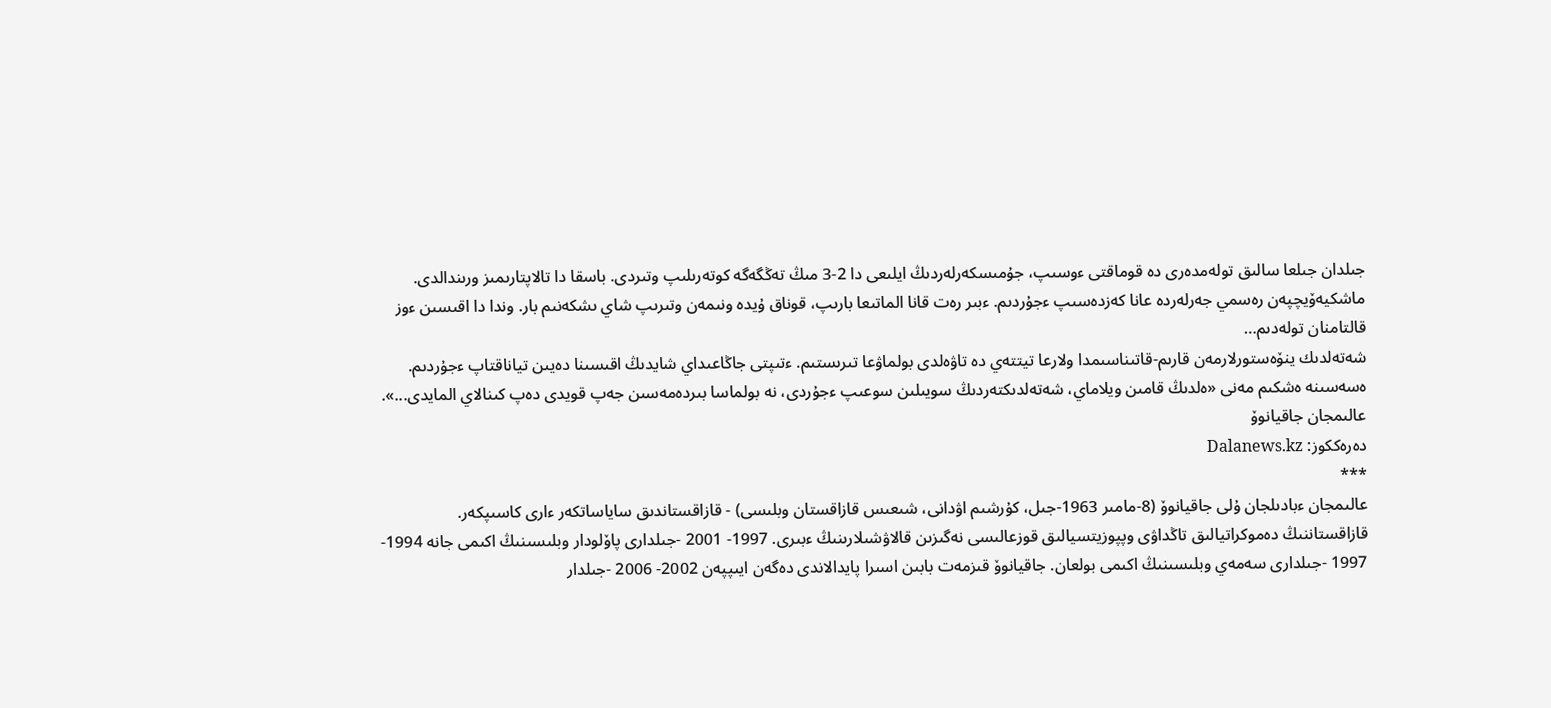جىلدان جىلعا سالىق تولەمدەرى دە قوماقتى ءوسىپ، جۇمىسكەرلەردىڭ ايلىعى دا 2-3 مىڭ تەڭگەگە كوتەرىلىپ وتىردى. باسقا دا تالاپتارىمىز ورىندالدى.
ماشكيەۆيچپەن رەسمي جەرلەردە عانا كەزدەسىپ ءجۇردىم. ءبىر رەت قانا الماتىعا بارىپ، قوناق ۇيدە ونىمەن وتىرىپ شاي ىشكەنىم بار. وندا دا اقىسىن ءوز قالتامنان تولەدىم…
شەتەلدىك ينۆەستورلارمەن قارىم-قاتىناسىمدا ولارعا تيتتەي دە تاۋەلدى بولماۋعا تىرىستىم. ءتىپتى جاڭاعىداي شايدىڭ اقىسىنا دەيىن تياناقتاپ ءجۇردىم.
ەسەسىنە ەشكىم مەنى «ەلدىڭ قامىن ويلاماي، شەتەلدىكتەردىڭ سويىلىن سوعىپ ءجۇردى، نە بولماسا بىردەمەسىن جەپ قويدى دەپ كىنالاي المايدى...».
عالىمجان جاقيانوۆ
دەرەككوز: Dalanews.kz
***
عالىمجان ءبادىلجان ۇلى جاقيانوۆ (8-مامىر 1963-جىل، كۇرشىم اۋدانى، شىعىس قازاقستان وبلىسى) - قازاقستاندىق ساياساتكەر ءارى كاسىپكەر. قازاقستاننىڭ دەموكراتيالىق تاڭداۋى وپپوزيتسيالىق قوزعالىسى نەگىزىن قالاۋشىلارىنىڭ ءبىرى. 1997- 2001 -جىلدارى پاۆلودار وبلىسىنىڭ اكىمى جانە 1994- 1997 -جىلدارى سەمەي وبلىسىنىڭ اكىمى بولعان. جاقيانوۆ قىزمەت بابىن اسىرا پايدالاندى دەگەن ايىپپەن 2002- 2006 -جىلدار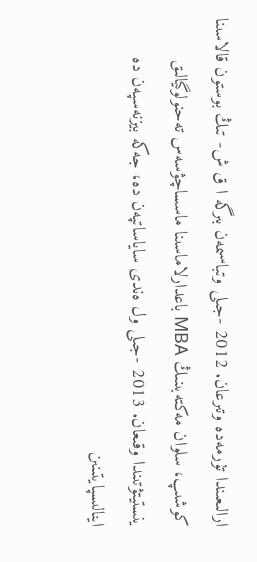ارالىعىندا تۇرمەدە وتىرعان. 2012 -جىلى وتباسىمەن بىرگە ا ق ش- تىڭ بوستون قالاسىنا كوشىپ، سلوان مەكتەبىنىڭ MBA باعدارلاماسىنا ماسساچۋسەس تەحنولوگيالىق ينستيتۋتىندا وقىعان. 2013 -جىلى ول ەندى ساياساتپەن دە، جەكە بيزنەسپەن دە اينالىسپايتىنىن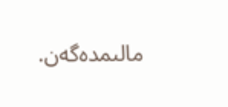مالىمدەگەن.